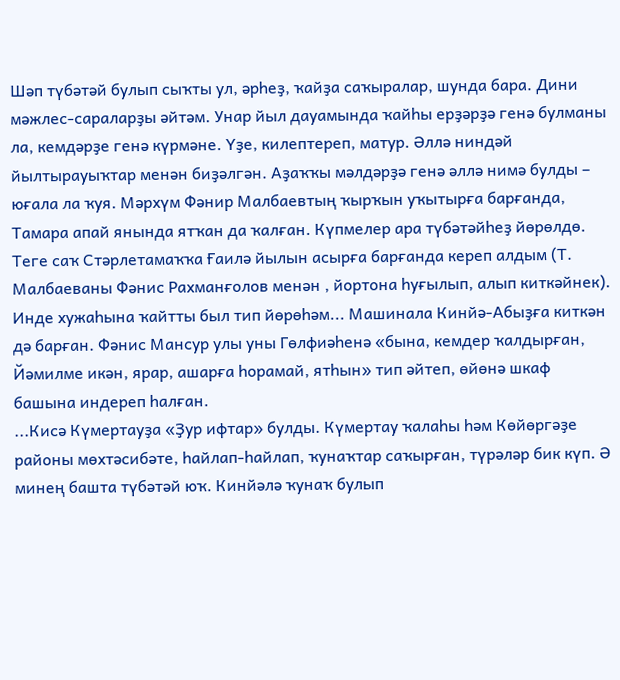Шәп түбәтәй булып сыҡты ул, әрһеҙ, ҡайҙа саҡыралар, шунда бара. Дини мәжлес-сараларҙы әйтәм. Унар йыл дауамында ҡайһы ерҙәрҙә генә булманы ла, кемдәрҙе генә күрмәне. Үҙе, килептереп, матур. Әллә ниндәй йылтырауыҡтар менән биҙәлгән. Аҙаҡҡы мәлдәрҙә генә әллә нимә булды – юғала ла ҡуя. Мәрхүм Фәнир Малбаевтың ҡырҡын уҡытырға барғанда, Тамара апай янында ятҡан да ҡалған. Күпмелер ара түбәтәйһеҙ йөрөлдө. Теге саҡ Стәрлетамаҡҡа Ғаилә йылын асырға барғанда кереп алдым (Т. Малбаеваны Фәнис Рахманғолов менән , йортона һуғылып, алып киткәйнек). Инде хужаһына ҡайтты был тип йөрөһәм... Машинала Кинйә-Абыҙға киткән дә барған. Фәнис Мансур улы уны Гөлфиәһенә «бына, кемдер ҡалдырған, Йәмилме икән, ярар, ашарға һорамай, ятһын» тип әйтеп, өйөнә шкаф башына индереп һалған.
...Кисә Күмертауҙа «Ҙур ифтар» булды. Күмертау ҡалаһы һәм Көйөргәҙе районы мөхтәсибәте, һайлап-һайлап, ҡунаҡтар саҡырған, түрәләр бик күп. Ә минең башта түбәтәй юҡ. Кинйәлә ҡунаҡ булып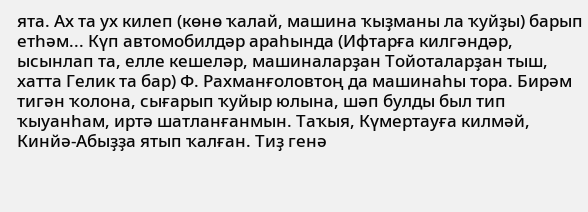ята. Ах та ух килеп (көнө ҡалай, машина ҡыҙманы ла ҡуйҙы) барып етһәм... Күп автомобилдәр араһында (Ифтарға килгәндәр, ысынлап та, елле кешеләр, машиналарҙан Тойоталарҙан тыш, хатта Гелик та бар) Ф. Рахманғоловтоң да машинаһы тора. Бирәм тигән ҡолона, сығарып ҡуйыр юлына, шәп булды был тип ҡыуанһам, иртә шатланғанмын. Таҡыя, Күмертауға килмәй, Кинйә-Абыҙҙа ятып ҡалған. Тиҙ генә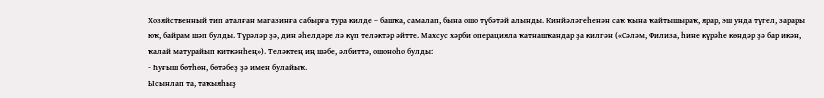Хозяйственный тип аталған магазинға сабырға тура килде – башҡа, самалап, бына ошо түбәтәй алынды. Кинйәләгеһенән саҡ ҡына ҡайтышыраҡ, ярар, эш унда түгел, зарары юҡ, байрам шәп булды. Түрәләр ҙә, дин әһелдәре лә күп теләктәр әйтте. Махсус хәрби операцияла ҡатнашҡандар ҙа килгән («Сәләм, Филиза, һине күрәһе көндәр ҙә бар икән, ҡалай матурайып киткәнһең»). Теләктең иң шәбе, әлбиттә, ошоноһо булды:
- Һуғыш бөтһөн, бөтәбеҙ ҙә имен булайыҡ.
Ысынлап та, таҡыяһыҙ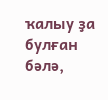ҡалыу ҙа булған бәлә,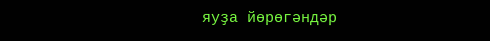яуҙа йөрөгәндәр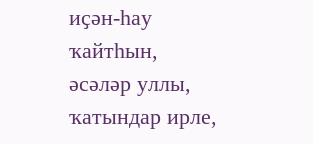иҫән-һау ҡайтһын, әсәләр уллы, ҡатындар ирле,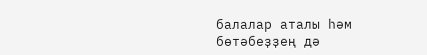балалар аталы һәм бөтәбеҙҙең дә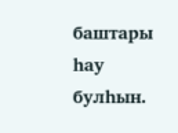баштары һау булһын.